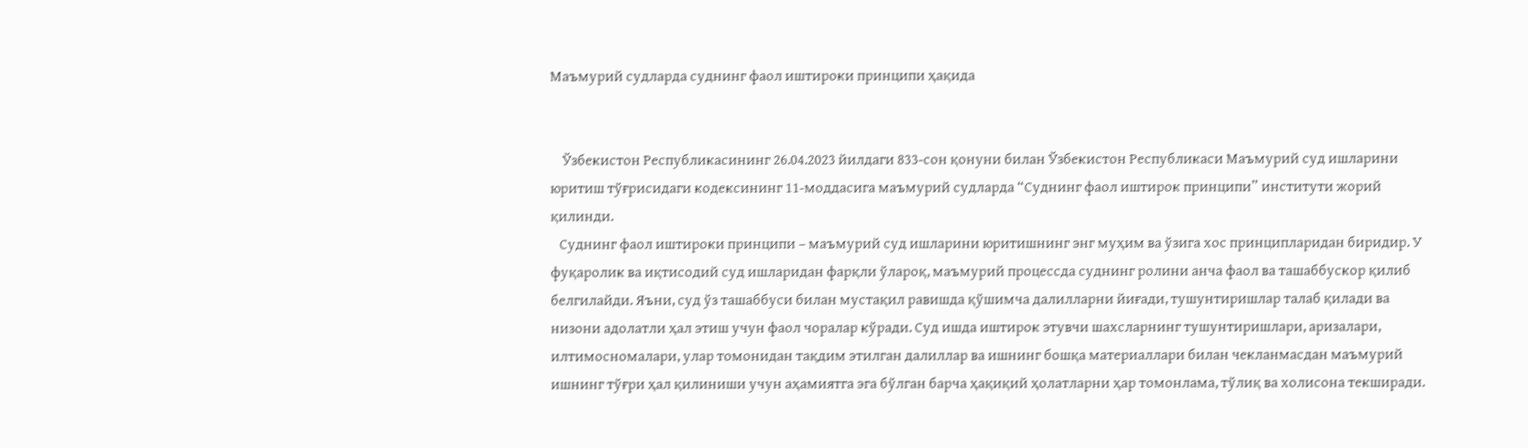Маъмурий судларда суднинг фаол иштироки принципи ҳақида


    Ўзбекистон Республикасининг 26.04.2023 йилдаги 833-сон қонуни билан Ўзбекистон Республикаси Маъмурий суд ишларини юритиш тўғрисидаги кодексининг 11-моддасига маъмурий судларда “Суднинг фаол иштирок принципи” институти жорий қилинди.
   Суднинг фаол иштироки принципи – маъмурий суд ишларини юритишнинг энг муҳим ва ўзига хос принципларидан биридир. У фуқаролик ва иқтисодий суд ишларидан фарқли ўлароқ, маъмурий процессда суднинг ролини анча фаол ва ташаббускор қилиб белгилайди. Яъни, суд ўз ташаббуси билан мустақил равишда қўшимча далилларни йиғади, тушунтиришлар талаб қилади ва низони адолатли ҳал этиш учун фаол чоралар кўради. Суд ишда иштирок этувчи шахсларнинг тушунтиришлари, аризалари, илтимосномалари, улар томонидан тақдим этилган далиллар ва ишнинг бошқа материаллари билан чекланмасдан маъмурий ишнинг тўғри ҳал қилиниши учун аҳамиятга эга бўлган барча ҳақиқий ҳолатларни ҳар томонлама, тўлиқ ва холисона текширади.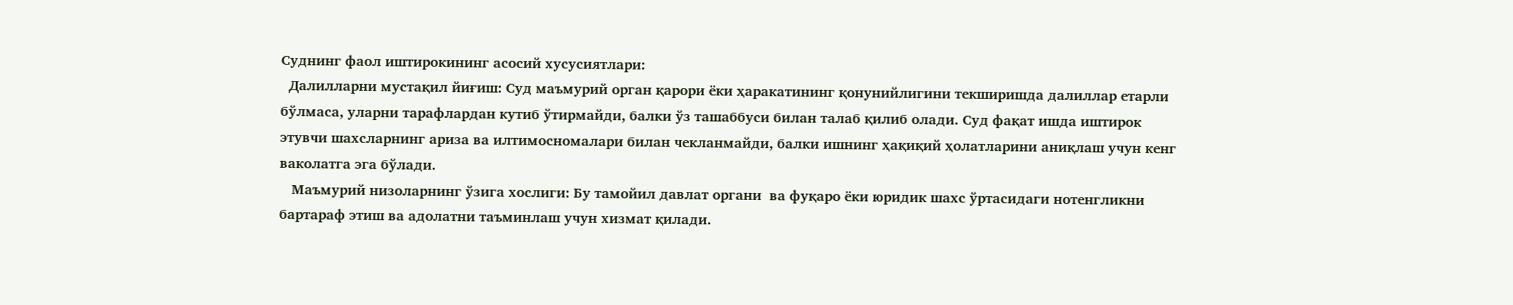Суднинг фаол иштирокининг асосий хусусиятлари:
  Далилларни мустақил йиғиш: Суд маъмурий орган қарори ёки ҳаракатининг қонунийлигини текширишда далиллар етарли бўлмаса, уларни тарафлардан кутиб ўтирмайди, балки ўз ташаббуси билан талаб қилиб олади. Суд фақат ишда иштирок этувчи шахсларнинг ариза ва илтимосномалари билан чекланмайди, балки ишнинг ҳақиқий ҳолатларини аниқлаш учун кенг ваколатга эга бўлади.
   Маъмурий низоларнинг ўзига хослиги: Бу тамойил давлат органи  ва фуқаро ёки юридик шахс ўртасидаги нотенгликни бартараф этиш ва адолатни таъминлаш учун хизмат қилади.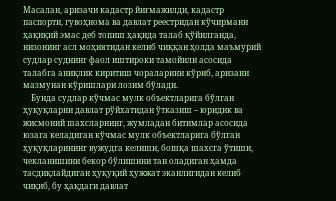Масалан, аризачи кадастр йиғмажилди, кадастр паспорти, гувоҳнома ва давлат реестридан кўчирмани ҳақиқий эмас деб топиш ҳақида талаб қўйилганда, низонинг асл моҳиятидан келиб чиққан ҳолда маъмурий судлар суднинг фаол иштироки тамойили асосида талабга аниқлик киритиш чораларини кўриб, аризани мазмунан кўришлари лозим бўлади.
    Бунда судлар кўчмас мулк объектларига бўлган ҳуқуқларни давлат рўйхатидан ўтказиш – юридик ва жисмоний шахсларнинг, жумладан битимлар асосида юзага келадиган кўчмас мулк объектларига бўлган ҳуқуқларининг вужудга келиши, бошқа шахсга ўтиши, чекланишини бекор бўлишини тан оладиган ҳамда тасдиқлайдиган ҳуқуқий ҳужжат эканлигидан келиб чиқиб, бу ҳақдаги давлат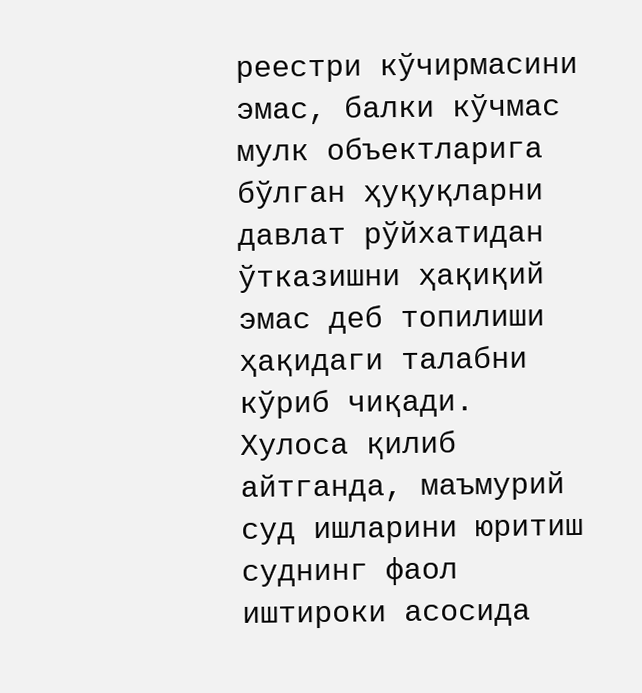реестри кўчирмасини эмас, балки кўчмас мулк объектларига бўлган ҳуқуқларни давлат рўйхатидан ўтказишни ҳақиқий эмас деб топилиши ҳақидаги талабни кўриб чиқади.
Хулоса қилиб айтганда, маъмурий суд ишларини юритиш суднинг фаол иштироки асосида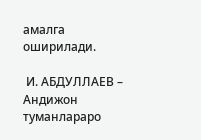амалга оширилади.

 И. АБДУЛЛАЕВ – Андижон туманлараро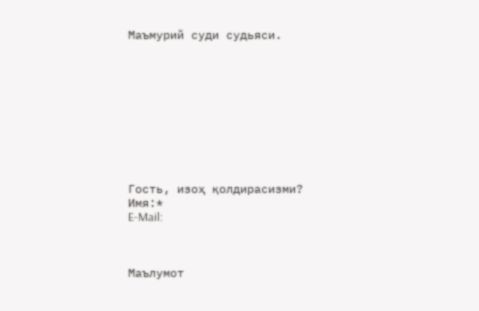Маъмурий суди судьяси.










Гость, изоҳ қолдирасизми?
Имя:*
E-Mail:



Маълумот